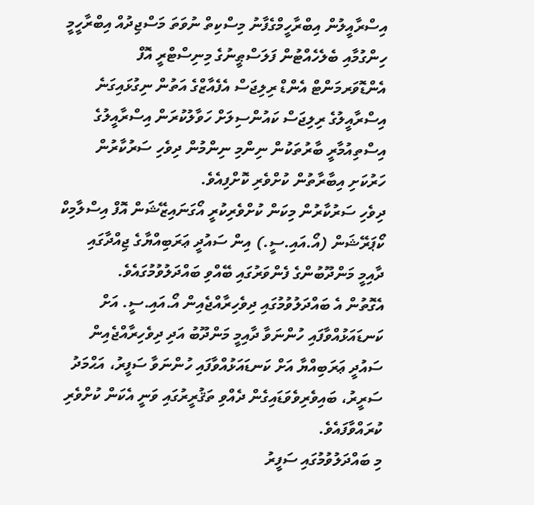އިސްރާއީލުން އިބްރާހީމްގެފާނު މިސްކިތް ނުވަތަ މަސްޖިދުއް އިބްރާހީމީ ހިންގުމާއި ބެލެހެއްޓުން ފަލަސްޠީނުގެ މިނިސްޓްރީ އޮފް އެންޑޮވަރމަންޓް އެންޑް ރިލިޖަސް އެފެއާޒްގެ އަތުން ނިގުޅައިގަނެ އިސްރާއީލުގެ ރިލިޖަސް ކައުންސިލަށް ހަވާލުކުރަން އިސްރާއީލުގެ އިސްތިއުމާރީ ބާރުތަކުން ނިންމި ނިންމުން ދިވެހި ސަރުކާރުން ހަރުކަށި އިބާރާތުން ކުށްވެރި ކޮށްފިއެވެ.
ދިވެހި ސަރުކާރުން މިކަން ކުށްވެރިކުރީ އޯގަނައިޒޭޝަން އޮފް އިސްލާމިކް ކޯޕަރޭޝަން (އޯ.އައި.ސީ.) އިން ސައުދީ ޢަރަބިއްޔާގެ ޖިއްދާގައި ދާއިމީ މަންދޫބުންގެ ފެންވަރުގައި ބޭއްވި ބައްދަލުވުމުގައެވެ.
އެގޮތުން އެ ބައްދަލުވުމުގައި ދިވެހިރާއްޖެއިން އޯ.އައި.ސީ. އަށް ކަނޑައަޅުއްވާފައި ހުންނަވާ ދާއިމީ މަންދޫބު އަދި ދިވެހިރާއްޖެއިން ސައުދީ ޢަރަބިއްޔާ އަށް ކަނޑައަޅުއްވާފައި ހުންނަވާ ސަފީރު، އަޙްމަދު ސަރީރު، ބައިވެރިވެވަޑައިގެން ދެއްވި ތަޤުރީރުގައި ވަނީ އެކަން ކުށްވެރި ކުރައްވާފައެވެ.
މި ބައްދަލުވުމުގައި ސަފީރު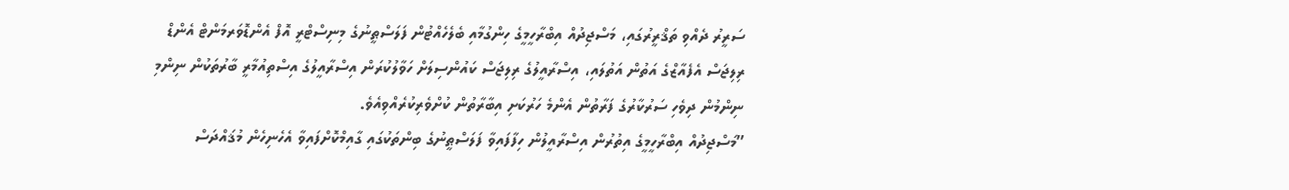ސަރީރު ދެއްވި ތަޤްރީރުގައި، މަސްޖިދުއް އިބްރާހީމީގެ ހިންގުމާއި ބެލެހެއްޓުން ފަލަސްޠީނުގެ މިނިސްޓްރީ އޮފް އެންޑޮވަރމަންޓް އެންޑް ރިލިޖަސް އެފެއާޒްގެ އަތުން އަތުލައި، އިސްރާއީލުގެ ރިލިޖަސް ކައުންސިލަށް ހަވާލުކުރަން އިސްރާއީލުގެ އިސްތިއުމާރީ ބާރުތަކުން ނިންމި ނިންމުން ދިވެހި ސަރުކާރުގެ ފަރާތުން އެންމެ ހަރުކަށި އިބާރާތުން ކުށްވެރިކުރެއްވިއެވެ.
”މަސްޖިދުއް އިބްރާހީމީގެ އިތުރުން އިސްރާއީލުން ހިފާފައިވާ ފަލަސްޠީނުގެ ބިންތަކުގައި ގާއިމްކޮށްފައިވާ އެހެނިހެން މުޤައްދަސް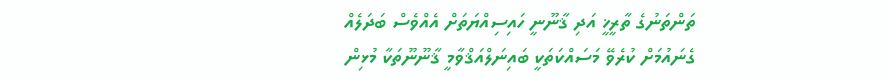ތަންތަނުގެ ތާރީޚީ އަދި ޤާނޫނީ ހައިސިއްޔަތަށް އެއްވެސް ބަދަލެއް ގެނައުމަށް ކުރެވޭ މަސައްކަތަކީ ބައިނަލްއަޤްވާމީ ޤާނޫނޫތަކާ މުޅިން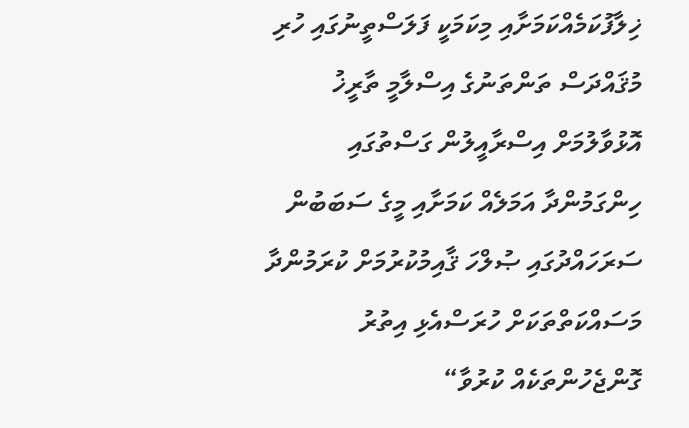ޚިލާފުކަމެއްކަމަށާއި މިކަމަކީ ފަލަސްތީނުގައި ހުރި މުޤައްދަސް ތަންތަނުގެ އިސްލާމީ ތާރީޚު އޮޅުވާލުމަށް އިސްރާއީލުން ގަސްތުގައި ހިންގަމުންދާ އަމަލެއް ކަމަށާއި މީގެ ސަބަބުން ސަރަހައްދުގައި ޞުލްހަ ޤާއިމުކުރުމަށް ކުރަމުންދާ މަސައްކަތްތަކަށް ހުރަސްއެޅި އިތުރު ގޮންޖެހުންތަކެއް ކުރުވާ“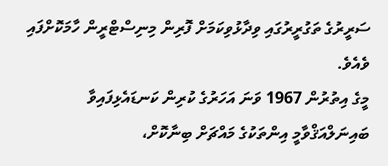ސަރީރުގެ ތަގުރީރުގައި ވިދާޅުވިކަމަށް ފޮރިން މިނިސްޓްރީން ހާމަކޮށްފައި ވެއެވެ.
މީގެ އިތުރުން 1967 ވަނަ އަހަރުގެ ކުރިން ކަނޑައެޅިފައިވާ ބައިނަލްއަޤްވާމީ އިންތަކުގެ މައްޗަށް ބިނާކޮށް،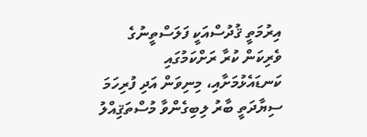އިރުމަތީ ޤުދުސްއަކީ ފަލަސްތީނުގެ ވެރިކަން ކުރާ ރަށްކަމުގައި ކަނޑައެޅުމަށާއި، މިނިވަން އަދި ފުރިހަމަ ސިޔާދަތީ ބާރު ލިބިގެންވާ މުސްތަޤިއްލު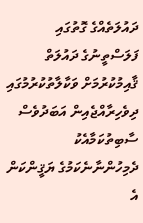ދައުލަތެއްގެ ގޮތުގައި ފަލަސްތީނުގެ ދައުލަތް ޤާއިމުކުރުމަށް ވަކާލާތުކުރުމުގައި ދިވެހިރާއްޖެއިން އަބަދުވެސް ސާބިތުކަމާއެކު ދެމިހުންނާނެކަމުގެ ޔަޤީންކަން އެ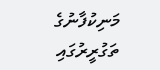މަނިކުފާނުގެ ތަގުރީރުގައި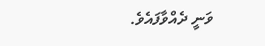ވަނީ ދެއްވާފައެވެ.